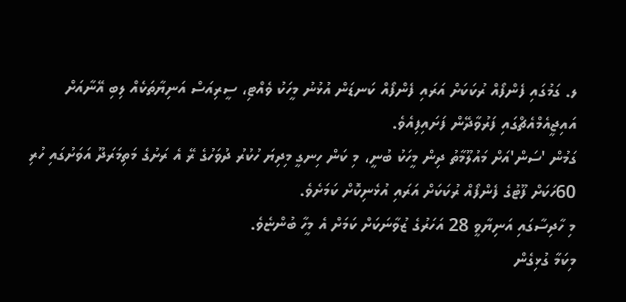ލ. ގަމުގައި ފެންފޯއް ރުކަކަށް އަރައި ފެންފޯއް ކަނޑަން އުޅުނު މީހަކު ވެއްޓި، ސީރިއަސް އަނިޔާތަކެއް ލިބި އޭނާއަށް އައިޖީއެމްއެޗްގައި ފަރުވާދޭން ފަށައިފިއެވެ.
ގަމުން 'ސަން'އަށް މައުލޫމާތު ދިން މީހަކު ބުނީ، މި ކަން ހިނގީ މިދިޔަ ހުކުރު ދުވަހުގެ ރޭ އެ ރަށުގެ މަތިމަރަދޫ އަވަށުގައި ހުރި 60ހަކަށް ފޫޓުގެ ފެންފޯއް ރުކަކަށް އަރައި އުޅެނިކޮށް ކަމަށެވެ.
މި ހާދިސާގައި އަނިޔާވީ 28 އަހަރުގެ ޒުވާނަކަށް ކަމަށް އެ މީހާ ބުންޏެވެ.
މިކަމާ ގުޅިގެން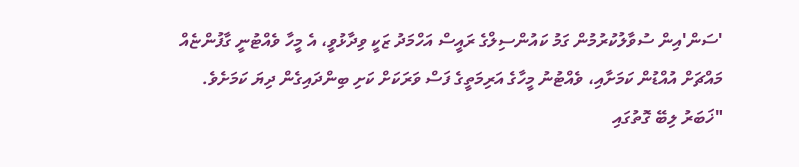'ސަން'އިން ސުވާލުކުރުމުން ގަމު ކައުންސިލްގެ ރައީސް އަހްމަދު ޒަކީ ވިދާޅުވީ، އެ މީހާ ވެއްޓުނީ ގާފުންޏެއް މައްޗަށް އުއްޑުން ކަމަށާއި، ވެއްޓުނު މީހާގެ އަރިމަތީގެ ފަސް ވަރަކަށް ކަށި ބިންދައިގެން ދިޔަ ކަމަށެވެ.
"ޚަބަރު ލިބޭ ގޮތުގައި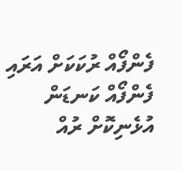ފެންފޯއް ރުކަކަށް އަރައި ފެންފޯއް ކަނޑަން އުޅެނިކޮށް ރުއް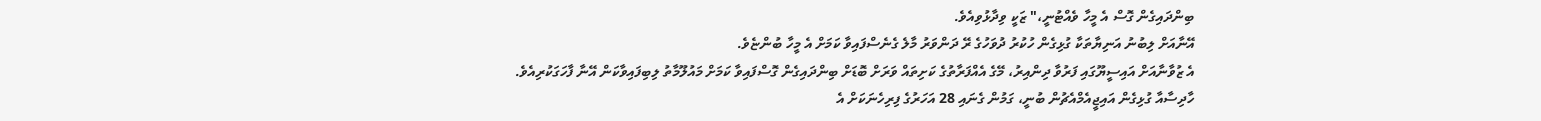ބިންދައިގެން ގޮސް އެ މީހާ ވެއްޓުނީ،" ޒަކީ ވިދާޅުވިއެވެ.
އޭނާއަށް ލިބުނު އަނިޔާތަކާ ގުޅިގެން ހުކުރު ދުވަހުގެ ރޭ ދަންވަރު މާލެ ގެނެސްފައިވާ ކަމަށް އެ މީހާ ބުންޏެވެ.
އެ ޒުވާނާއަށް އައިސީޔޫގައި ފަރުވާ ދިންއިރު، މޭގެ އެއްފަރާތުގެ ކަށިތައް ވަރަށް ބޮޑަށް ބިންދައިގެން ގޮސްފައިވާ ކަމަށް މައުލޫމާތު ލިބިފައިވާކަން އޭނާ ފާހަގަކުރިއެވެ.
ހާދިސާއާ ގުޅިގެން އައިޖީއެމްއެޗުން ބުނީ، ގަމުން ގެނައި 28 އަހަރުގެ ފިރިހެނަކަށް އެ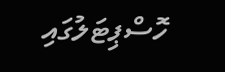ހޮސްޕިޓަލުގައި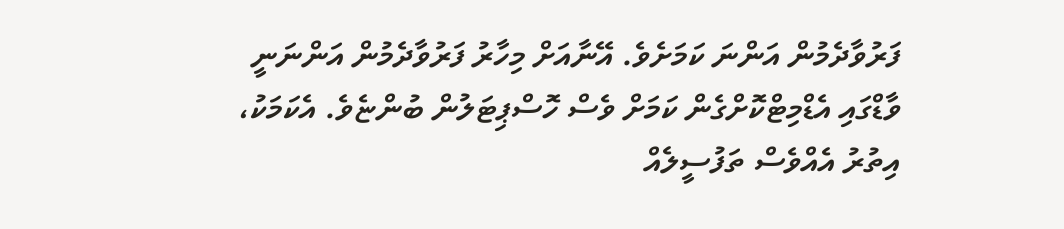ފަރުވާދެމުން އަންނަ ކަމަށެވެ. އޭނާއަށް މިހާރު ފަރުވާދެމުން އަންނަނީ ވާޑްގައި އެޑްމިޓްކޮށްގެން ކަމަށް ވެސް ހޮސްޕިޓަލުން ބުންޏެވެ. އެކަމަކު، އިތުރު އެއްވެސް ތަފުސީލެއް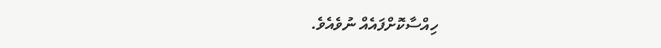ހިއްސާކޮށްފައެއް ނުވެއެވެ.